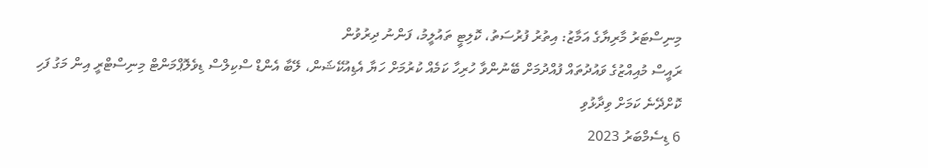މިނިސްޓަރު މާރިޔާގެ އަމާޒު: އިތުރު ފުރުސަތު، ކޮލިޓީ ތައުލީމު، ފަންނު ދިރުވުން
ރައީސް މުއިއްޒުގެ ވައުދުތައް ފުއްދުމަށް ބޭނުންވާ ހުރިހާ ކަމެއް ކުރުމަށް ހަޔާ އެޑިއުކޭޝަން، ލޭބާ އެންޑް ސްކިލްސް ޑިވެލޮޕްމަންޓް މިނިސްޓްރީ އިން މަގު ފަހި ކޮށްދޭނެ ކަމަށް ވިދާޅުވި
6 ޑިސެމްބަރު 2023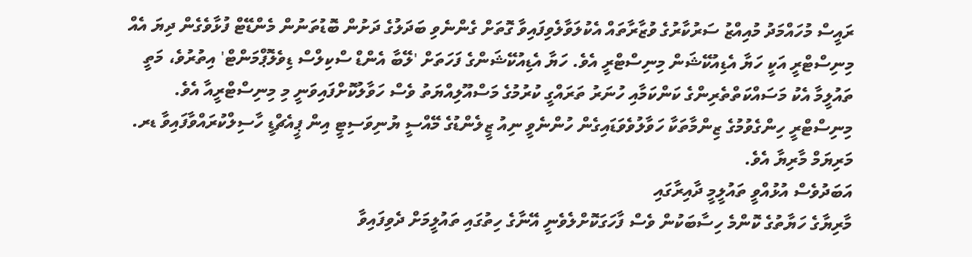ރައީސް މުހައްމަދު މުއިއްޒު ސަރުކާރުގެ ވުޒާރާތައް އެކުލަވާލެވިފައިވާ ގޮތަށް ގެންނެވި ބަދަލުގެ ދަށުން ބޮޑުތަނުން މެންޑޭޓް ފުޅާވެގެން ދިޔަ އެއް މިނިސްޓްރީ އަކީ ހަޔާ އެޑިއުކޭޝަން މިނިސްޓްރީ އެވެ. ހަޔާ އެޑިއުކޭޝަންގެ ފަހަތަށް 'ލޭބާ އެންޑް ސްކިލްސް ޑިވެލޮޕްމަންޓް' އިތުރުވެ، މަތީ ތައުލީމާ އެކު މަސައްކަތްތެރިންގެ ކަންކަމާއި ހުނަރު ތަރައްގީ ކުރުމުގެ މަސްއޫލިއްޔަތު ވެސް ހަވާލުކޮށްފައިވަނީ މި މިނިސްޓްރީއާ އެވެ.
މިނިސްޓްރީ ހިންގެވުމުގެ ޒިންމާތަކާ ހަވާލުވެވަޑައިގެން ހުންނެވީ ނިއު ޒީލެންޑުގެ މޭއްސީ ޔުނިވަސިޓީ އިން ޕީއެޗްޑީ ހާސިލްކުރައްވާފައިވާ ޑރ. މަރިޔަމް މާރިޔާ އެވެ.
އަބަދުވެސް އުޅުއްވީ ތައުލީމީ ދާއިރާގައި
މާރިޔާގެ ހަޔާތުގެ ކޮންމެ ހިސާބަކުން ވެސް ފާހަގަކޮށްލެވެނީ އޭނާގެ ހިތުގައި ތައުލީމަށް ދެވިފައިވާ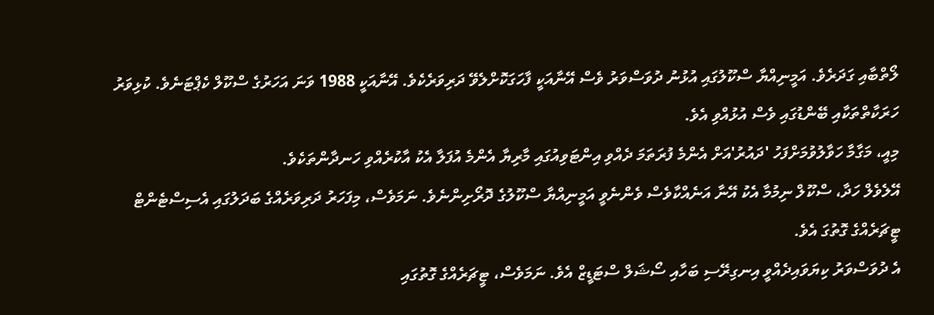ލޯތްބާއި ގަދަރެވެ. އަމީނިއްޔާ ސްކޫލުގައި އުޅުނު ދުވަސްވަރު ވެސް އޭނާއަކީ ފާހަގަކޮށްލެވޭ ދަރިވަރެކެވެ. އޭނާއަކީ 1988 ވަނަ އަހަރުގެ ސްކޫލް ކެޕްޓަނެވެ. ކުޅިވަރު ހަރަކާތްތަކާއި ބޭންޑުގައި ވެސް އުޅުއްވި އެވެ.
މިއީ، މަގާމާ ހަވާލުވުމަށްފަހު 'ދައުރު'އަށް އެންމެ ފުރަތަމަ ދެއްވި އިންޓަވިއުގައި މާރިޔާ އެންމެ އުފަލާ އެކު އާކުރެއްވި ހަނދާންތަކެވެ.
އޭލެވެލް ހަދާ، ސްކޫލް ނިމުމާ އެކު އޭނާ އަނެއްކާވެސް ވެންނެވީ އަމީނިއްޔާ ސްކޫލުގެ ދޮރޯށިންނެވެ. ނަމަވެސް، މިފަހަރު ދަރިވަރެއްގެ ބަދަލުގައި އެސިސްޓެންޓް ޓީޗަރެއްގެ ގޮތުގަ އެވެ.
އެ ދުވަސްވަރު ކިޔަވައިދެއްވީ އިނގިރޭސި ބަހާއި ސޯޝަލް ސްޓަޑީޒް އެވެ. ނަމަވެސް، ޓީޗަރެއްގެ ގޮތުގައި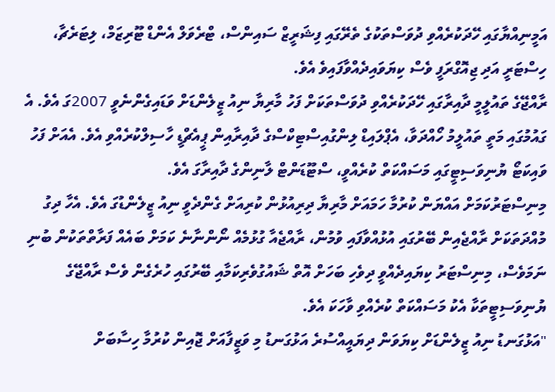އަމީނިއްޔާގައި ހޭދަކުރެއްވި ދުވަސްތަކުގެ ތެރޭގައި ފިޝަރީޒް ސައިންސް، ޓްރެވަލް އެންޑް ޓޫރިޒަމް، ލިޓަރެޗާ، ހިސްޓަރީ އަދި ޖިއޮގްރަފީ ވެސް ކިޔަވައިދެއްވާފައިވެ އެވެ.
ރާއްޖޭގެ ތައުލީމީ ދާއިރާގައި ހޭދަކުރެއްވި ދުވަސްތަކަށް ފަހު މާރިޔާ ނިއު ޒީލެންޑަށް ވަޑައިގެންނެވީ 2007ގަ އެވެ. އެ ގައުމުގައި މަތީ ތައުލީމު ހޯއްދަވާ، އެޕްލައިޑް ލިންގުއިސްޓިކްސްގެ ދާއިރާއިން ޕީއެޗްޑީ ހާސިލްކުރެއްވި އެވެ. އެއަށް ފަހު ވައިކަޓޯ ޔުނިވަސިޓީގައި މަސައްކަތް ކުރެއްވީ، ސްޓޫޑަންޓް ލާނިންގެ ދާއިރާގަ އެވެ.
މިނިސްޓަރުކަމަށް އައްޔަން ކުރުމާ ހަމައަށް މާރިޔާ ދިރިއުޅުން ކުރިއަށް ގެންދެވީ ނިއު ޒީލެންޑުގަ އެވެ. އެހާ ދިގު މުއްދަތަކަށް ރާއްޖެއިން ބޭރުގައި އުޅުއްވާފައި ވުމުން، ރާއްޖެއާ ގުޅުމެއް ނޯންނާނެ ކަމަށް ބައެއް ފަރާތްތަކުން ބުނި ނަމަވެސް، މިނިސްޓަރު ކިޔައިދެއްވީ ދިވެހި ބަހަށް އޮތް ޝައުގުވެރިކަމާއި ބޭރުގައި ހުރެގެން ވެސް ރާއްޖޭގެ ޔުނިވަސިޓީތަކާ އެކު މަސައްކަތް ކުރެއްވި ވާހަކަ އެވެ.
"އަޅުގަނޑު ނިއު ޒީލެންޑަށް ކިޔަވަން ދިޔައީއްސުރެ އަޅުގަނޑު މި ވަޒީފާއަށް ޖޮއިން ކުރުމާ ހިސާބަށް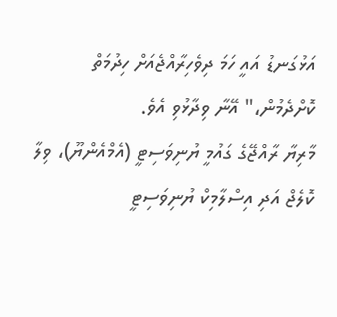އަޅުގަނޑު އައީ ހަމަ ދިވެހިރާއްޖެއަށް ހިދުމަތް ކޮށްދެމުން،" އޭނާ ވިދާޅުވި އެވެ.
މާރިޔާ ރާއްޖޭގެ ގައުމީ ޔުނިވަސިޓީ (އެމްއެންޔޫ)، ވިލާ ކޮލެޖް އަދި އިސްލާމިކް ޔުނިވަސިޓީ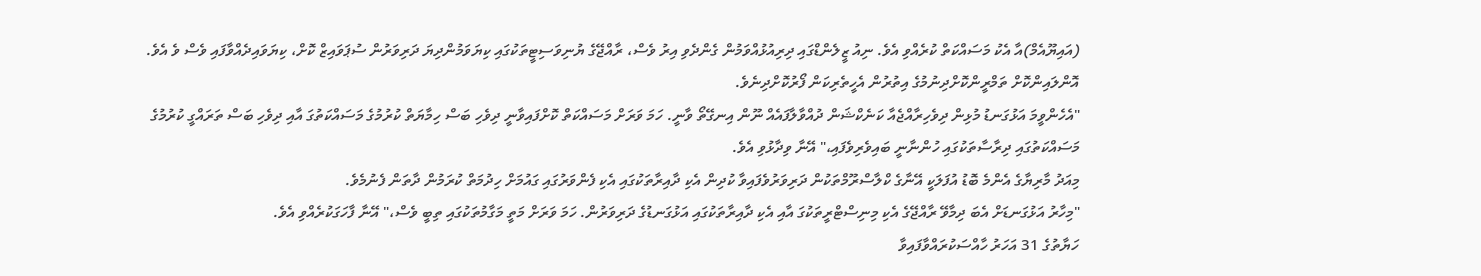(އައިޔޫއެމް)އާ އެކު މަސައްކަތް ކުރެއްވި އެވެ. ނިއު ޒީލެންޑްގައި ދިރިއުޅުއްވަމުން ގެންދެވި އިރު ވެސް، ރާއްޖޭގެ ޔުނިވަސިޓީތަކުގައި ކިޔަވަމުންދިޔަ ދަރިވަރުން ސުޕަވައިޒް ކޮށް، ކިޔަވައިދެއްވާފައި ވެސް ވެ އެވެ. އޮންލައިންކޮށް ތަމްރީންކޮށްދިނުމުގެ އިތުރުން އެހީތެރިކަން ފޯރުކޮށްދިނެވެ.
"އެހެންވީމަ އަޅުގަނޑު މުޅިން ދިވެހިރާއްޖެއާ ކަނެކްޝަން ދުއްވާލާފައެއް ނޫން އިނގޭތޯ ވާނީ. ހަމަ ވަރަށް މަސައްކަތް ކޮށްފައިވާނީ ދިވެހި ބަސް ހިމާޔަތް ކުރުމުގެ މަސައްކަތުގަ އާއި ދިވެހި ބަސް ތަރައްގީ ކުރުމުގެ މަސައްކަތުގައި ދިރާސާތަކުގައި ހުންނާނީ ބައިވެރިވެފައި،" އޭނާ ވިދާޅުވި އެވެ.
މިއަދު މާރިޔާގެ އެންމެ ބޮޑު އުފަލަކީ އޭނާގެ ކްލާސްރޫމްތަކުން ދަރިވަރުވެފައިވާ ކުދިން އެކި ދާއިރާތަކުގައި އެކި ފެންވަރުގައި ގައުމަށް ހިދުމަތް ކުރަމުން ދާތަން ފެނުމެވެ.
"މިހާރު އަޅުގަނޑަށް އެބަ ދިމާވޭ ރާއްޖޭގެ އެކި މިނިސްޓްރީތަކުގަ އާއި އެކި ދާއިރާތަކުގައި އަޅުގަނޑުގެ ދަރިވަރުން. ހަމަ ވަރަށް މަތީ މަގާމުތަކުގައި ތިބީ ވެސް،" އޭނާ ފާހަގަކުރެއްވި އެވެ.
ހަޔާތުގެ 31 އަހަރު ހާއްސަކުރައްވާފައިވާ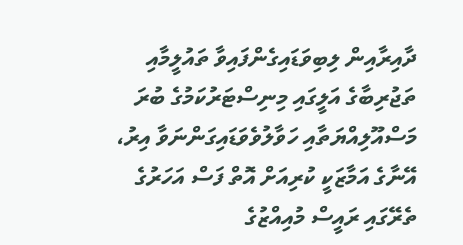ދާއިރާއިން ލިބިވަޑައިގެންފައިވާ ތައުލީމާއި ތަޖުރިބާގެ އަލީގައި މިނިސްޓަރުކަމުގެ ބުރަ މަސްއޫލިއްޔަތާއި ހަވާލުވެވަޑައިގަންނަވާ އިރު، އޭނާގެ އަމާޒަކީ ކުރިއަށް އޮތް ފަސް އަހަރުގެ ތެރޭގައި ރައީސް މުއިއްޒުގެ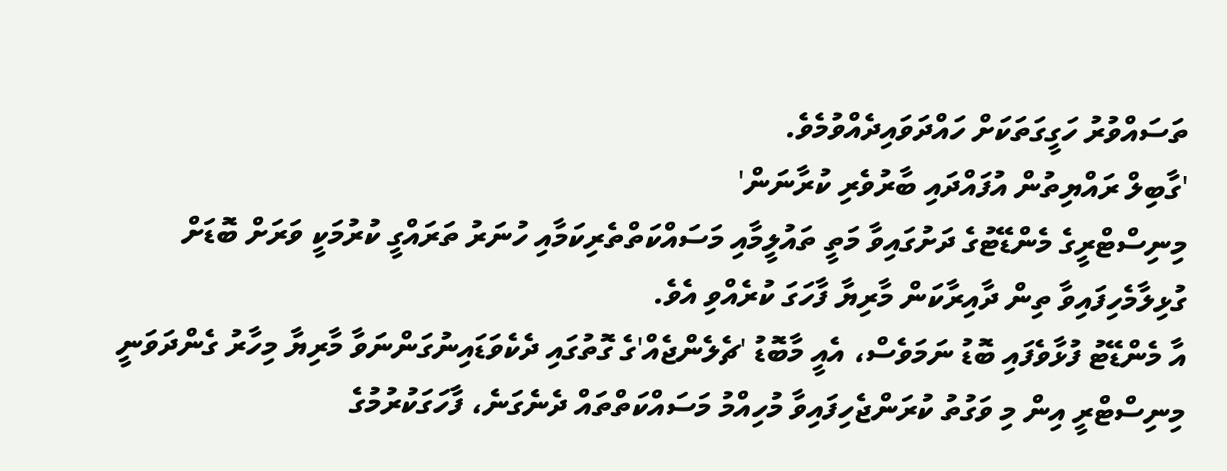ތަސައްވުރު ހަގީގަތަކަށް ހައްދަވައިދެއްވުމެވެ.
'ގާބިލް ރައްޔިތުން އުފައްދައި ބާރުވެރި ކުރާނަން'
މިނިސްޓްރީގެ މެންޑޭޓުގެ ދަށުގައިވާ މަތީ ތައުލީމާއި މަސައްކަތްތެރިކަމާއި ހުނަރު ތަރައްގީ ކުރުމަކީ ވަރަށް ބޮޑަށް ގުޅިލާމެހިފައިވާ ތިން ދާއިރާކަން މާރިޔާ ފާހަގަ ކުރެއްވި އެވެ.
އާ މެންޑޭޓު ފުޅާވެފައި ބޮޑު ނަމަވެސް، އެއީ މާބޮޑު 'ޗެލެންޖެއް'ގެ ގޮތުގައި ދެކެވަޑައިނުގަންނަވާ މާރިޔާ މިހާރު ގެންދަވަނީ މިނިސްޓްރީ އިން މި ވަގުތު ކުރަންޖެހިފައިވާ މުހިއްމު މަސައްކަތްތައް ދެނެގަނެ، ފާހަގަކުރުމުގެ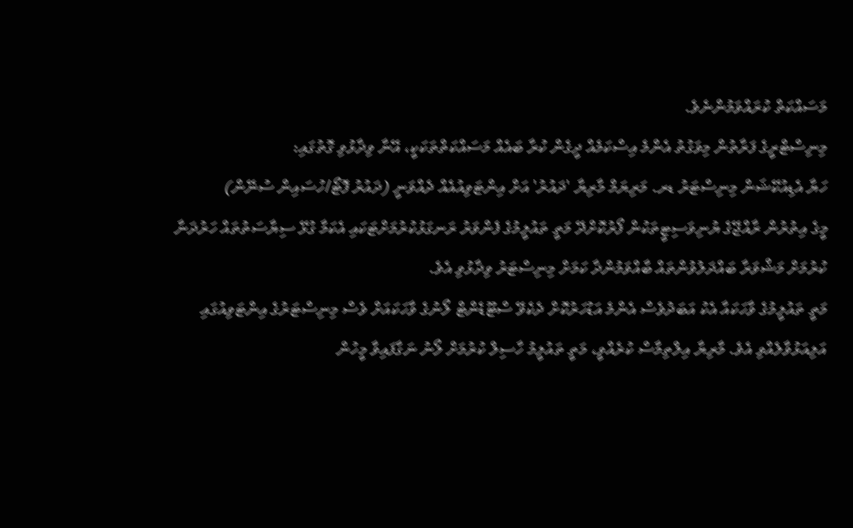މަސައްކަތް ކުރައްވަމުންނެވެ.
މިނިސްޓްރީގެ ފަރާތުން މިވަގުތު އެންމެ އިސްކަމެއް ދީގެން ކުރާ ބައެއް މަސައްކަތްތަކަކީ، އޭނާ ވިދާޅުވި ގޮތުގައި:
ހަޔާ އެޑިއުކޭޝަން މިނިސްޓަރު ޑރ. މަރިޔަމް މާރިޔާ 'ދައުރު' އަށް އިންޓަވިއުއެއް ދެއްވަނީ (ދައުރު ފޮޓޯ/ހުސައިން ސުނޭން)
މީގެ އިތުރުން ރާއްޖޭގެ ޔުނިވަސިޓީތަކުން ފޯރުކޮށްދޭ މަތީ ތައުލީމުގެ ފެންވަރު ރަނގަޅުކުރުމަށްޓަކައި އެކަމާ ގުޅޭ ސިޔާސަތުތައް ހަރުދަނާ ކުރުމަށް މަޝްވަރާ ބައްދަލުވުންތައް ބާއްވަމުންދާ ކަމަށް މިނިސްޓަރު ވިދާޅުވި އެވެ.
މަތީ ތައުލީމުގެ ވާހަކައާ އެކު އަބަދުވެސް އެންމެ އަޑުހަރުކޮށް ދެކެވޭ ސްޓޫޑެންޓް ލޯނުގެ ވާހަކައަށް ވެސް މިނިސްޓަރުގެ އިންޓަވިއުގައި އަލިއަޅުވާލެއްވި އެވެ. މާރިޔާ އިލްތިމާސް ކުރެއްވީ، މަތީ ތައުލީމު ހާސިލް ކުރުމަށް ލޯނު ނަގާފައިވާ މީހުން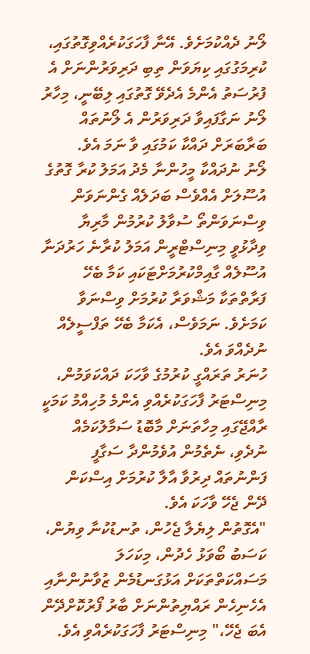ލޯނު ދެއްކުމަށެވެ. އޭނާ ފާހަގަކުރެއްވިގޮތުގައި، ކުރިމަގުގައި ކިޔަވަން ތިބި ދަރިވަރުންނަށް އެ ފުރުސަތު އެންމެ އެދެވޭ ގޮތުގައި ލިބޭނީ، މިހާރު ލޯނު ނަގާފައިވާ ދަރިވަރުން އެ ލޯނުތައް ބަރާބަރަށް ދައްކާ ކަމުގައި ވާ ނަމަ އެވެ.
ލޯނު ނުދައްކާ މީހުންނާ މެދު އަމަލު ކުރާ ގޮތުގެ އުސޫލަށް އެއްވެސް ބަދަލެއް ގެންނަވަން ވިސްނަވަންތޯ ސުވާލު ކުރުމުން މާރިޔާ ވިދާޅުވީ މިނިސްޓްރީން އަމަލު ކުރާނެ ހަރުދަނާ އުސޫލެއް ގާއިމްކުރުމަށްޓަކައި ކަމާ ބެހޭ ފަރާތްތަކާ މަޝްވަރާ ކުރުމަށް ވިސްނަވާ ކަމަށެވެ. ނަމަވެސް، އެކަމާ ބެހޭ ތަފްސީލެއް ނުދެއްވަ އެވެ.
ހުނަރު ތަރައްގީ ކުރުމުގެ ވާހަކަ ދައްކަވަމުން، މިނިސްޓަރު ފާހަގަކުރެއްވި އެންމެ މުހިއްމު ކަމަކީ ރާއްޖޭގައި މިހާތަނަށް މާބޮޑު ސަމާލުކަމެއް ނުދެވި، ނެތެމުން އުވެމުންދާ ސަގާފީ ފަންނުތައް ދިރުވާ އާލާ ކުރުމަށް އިސްކަން ދޭން ޖެހޭ ވާހަކަ އެވެ.
"އެގޮތުން ލިޔެލާ ޖެހުން، ތުނޑުކުނާ ވިޔުން، ކަސަބު ބޯވަޅު ހެދުން، މިކަހަލަ މަސައްކަތްތަކަށް އަޅުގަނޑުމެން ޒުވާނުންނާއި އެހެނިހެން ރައްޔިތުންނަށް ބާރު ފޯރުކޮށްދޭން އެބަ ޖެހޭ،" މިނިސްޓަރު ފާހަގަކުރެއްވި އެވެ.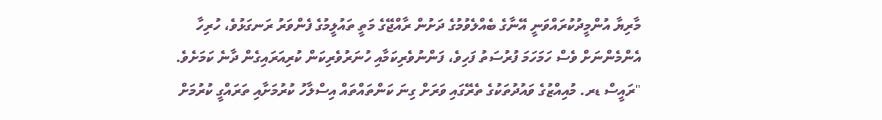މާރިޔާ އުންމީދުކުރައްވަނީ އޭނާގެ ބެއްލެވުމުގެ ދަށުން ރާއްޖޭގެ މަތީ ތައުލީމުގެ ފެންވަރު ރަނގަޅުވެ، ހުރިހާ އެންމެންނަށް ވެސް ހަމަހަމަ ފުރުސަތު ފަހިވެ، ފަންނުވެރިކަމާއި ހުނަރުވެރިކަން ކުރިއަރައިގެން ދާނެ ކަމަށެވެ.
"ރައީސް ޑރ. މުއިއްޒުގެ ވައުދުތަކުގެ ތެރޭގައި ވަރަށް ގިނަ ކަންތައްތައް އިސްލާހު ކުރުމަށާއި ތަރައްގީ ކުރުމަށް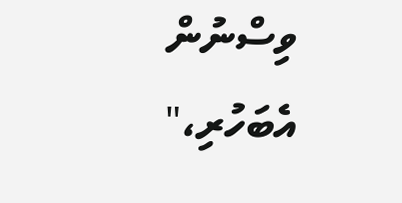ވިސްނުން އެބަހުރި،"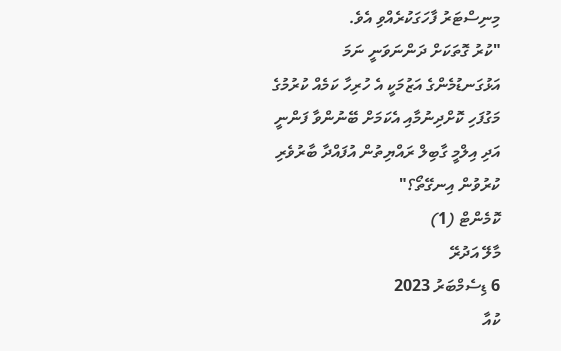މިނިސްޓަރު ފާހަގަކުރެއްވި އެވެ.
"ކުރު ގޮތަކަށް ދަންނަވަނީ ނަމަ އަޅުގަނޑުމެންގެ އަޒުމަކީ އެ ހުރިހާ ކަމެއް ކުރުމުގެ މަގުފަހި ކޮށްދިނުމާއި އެކަމަށް ބޭނުންވާ ފަންނީ އަދި އިލްމީ ގާބިލް ރައްޔިތުން އުފައްދާ ބާރުވެރި ކުރުވުން އިނގޭތޯ؟"
ކޮމެންޓް (1)
މާލޭ އަދުރޭ
6 ޑިސެމްބަރު 2023
ކުއާ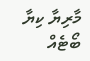މާރިޔާ ކިޔާ ބޯޓެއް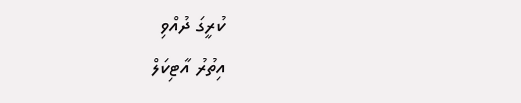ކުރީގަ ދުއްވި
އިތުރު އާޓިކަލް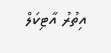އިތުރު އާޓިކަލް